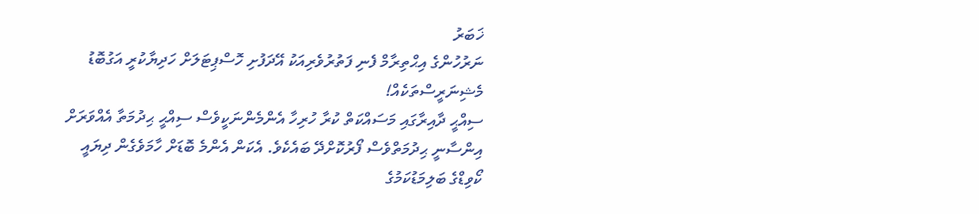ޚަބަރު
ނަރުހުންގެ އިޙްތިރާމް ފެނި ފަތުރުވެރިއަކު އޭދަފުށި ހޮސްޕިޓަލަށް ހަދިޔާކުރީ އަގުބޮޑު މެޝިނަރީސްތަކެއް!
ސިއްޙީ ދާއިރާގައި މަސައްކަތް ކުރާ ހުރިހާ އެންމެންނަކީވެސް ސިއްޙީ ޙިދުމަތާ އެއްވަރަށް އިންސާނީ ޙިދުމަތްވެސް ފޯރުކޮށްދޭ ބައެކެވެ. އެކަން އެންމެ ބޮޑަށް ހާމަވެގެން ދިޔައީ ކޯވިޑްގެ ބަލިމަޑުކަމުގެ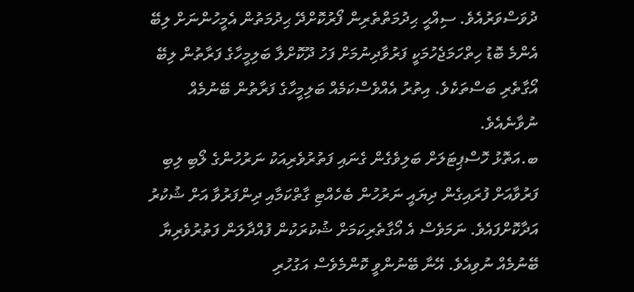ދުވަސްވަރުއެވެ. ސިއްޙީ ޙިދުމަތްތެރިން ފޯރުކޮށްދޭ ޙިދުމަތުން އެމީހުންނަށް ލިބޭ އެންމެ ބޮޑު ހިތްހަމަޖެހުމަކީ ފަރުވާދިނުމަށް ފަހު ދޫކޮށްލާ ބަލިމީހާގެ ފަރާތުން ލިބޭ އޯގާތެރި ބަސްތަކެވެ. އިތުރު އެއްވެސްކަމެއް ބަލިމީހާގެ ފަރާތުން ބޭނުމެއް ނުވާނެއެވެ.
ބ.އަތޮޅު ހޮސްޕިޓަލަށް ބަލިވެގެން ގެނައި ފަތުރުވެރިއަކު ނަރުހުންގެ ލޯބި ލިބި ފަރުވާއަށް ފުރައިގެން ދިޔައީ ނަރުހުން ބެހެއްޓި ގާތްކަމާއި ދިންފަރުވާ އަށް ޝުކުރު އަދާކޮށްފައެވެ. ނަމަވެސް އެ އޯގާތެރިކަމަށް ޝުކުރަކުން ފުއްދާލަން ފަތުރުވެރިޔާ ބޭނުމެއް ނުވިއެވެ. އޭނާ ބޭނުންވީ ކޮންމެވެސް އަގުހުރި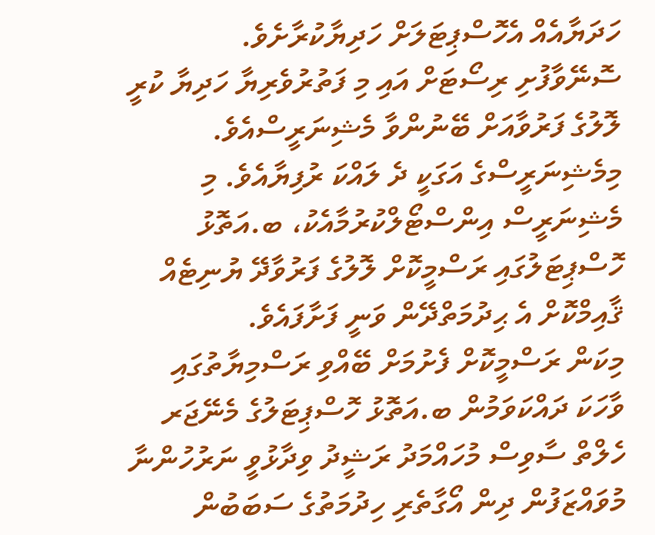ހަދަޔާއެއް އެހޮސްޕިޓަލަށް ހަދިޔާކުރާށެވެ.
ސޮނޭވާފުށި ރިސޯޓަށް އައި މި ފަތުރުވެރިޔާ ހަދިޔާ ކުރީ ލޮލުގެ ފަރުވާއަށް ބޭނުންވާ މެޝިނަރީސްއެވެ. މިމެޝިނަރީސްގެ އަގަކީ ދެ ލައްކަ ރުފިޔާއެވެ. މި މެޝިނަރީސް އިންސްޓޯލްކުރުމާއެކު، ބ.އަތޮޅު ހޮސްޕިޓަލުގައި ރަސްމީކޮށް ލޮލުގެ ފަރުވާދޭ ޔުނިޓެއް ޤާއިމްކޮށް އެ ޙިދުމަތްދޭން ވަނީ ފަށާފައެވެ.
މިކަން ރަސްމީކޮށް ފެށުމަށް ބޭއްވި ރަސްމިޔާތުގައި ވާހަކަ ދައްކަވަމުން ބ.އަތޮޅު ހޮސްޕިޓަލުގެ މެނޭޖަރ ހެލްތް ސާވިސް މުހައްމަދު ރަޝީދު ވިދާޅުވީ ނަރުހުންނާ މުވައްޒަފުން ދިން އޯގާތެރި ހިދުމަތުގެ ސަބަބުން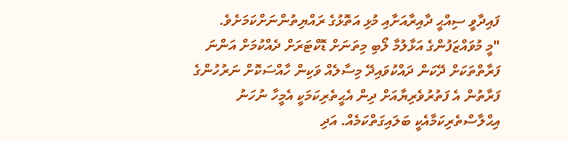ފައިދާވީ ސިއްޙީ ދާއިރާއަށާއި މުޅި އަތޮޅުގެ ރައްޔިތުންނަށްކަމަށެވެ.
"މީ މުވައްޒަފުންގެ އަޅާލުމާ ލޯބި މިތަނަށް ޑޮކްޓަރަށް ދެއްކުމަށް އަންނަ ފަރާތްތަކަށް ދޭކަން ދައްކުވައިދޭ މިސާލެއް ވަކިން ހާއްސަކޮށް ނަރުހުންގެ ފަރާތުން އެ ފަތުރުވެރިޔާއަށް ދިން އެޙީތެރިކަމަކީ އެމީހާ ނުހަނު އިޙްލާސްތެރިކަމާއެކީ ބަލައިގަތްކަމެއް. އަދި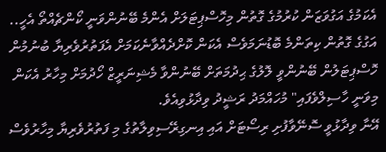އެކަމުގެ އަގުވަޒަން ކުރުމުގެ ގޮތުން މިހޮސްޕިޓަލަށް އެންމެ ބޭނުންވަނީ ކޯންޗެއްތޯ އެހީ.. އަގުގެ ގޮތުން ކިތަންމެ ބޮޑުނަމަވެސް އެކަން ކޮށްދެއްވާނެކަމަށް އެފަތުރުވެރިޔާ ބުނުމުން ހޮސްޕިޓަލުން ބޭނުންވީ ލޮލުގެ ޙިދުމަތަށް ބޭނުންވާ މެޝިނަރީޒް ހޯދުމަށް މިހާރު އެކަން މިވަނީ ހާސިލްވެފައި" މުހައްމަދު ރަޝީދު ވިދާޅުވިއެވެ.
އޭނާ ވިދާޅުވީ ސޮނޭވާފުށި ރިސޯޓަށް އައި އިނގިރޭސިވިލާތުގެ މި ފަތުރުވެރިޔާ މިހާރުވެސް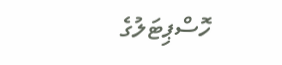ހޮސްޕިޓަލުގެ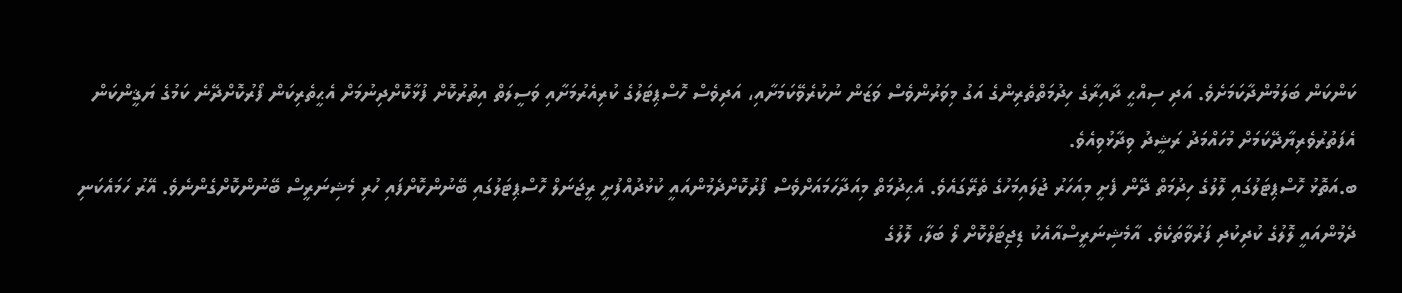ކަންކަން ބަލަމުންދާކަމަށެވެ. އަދި ސިއްޙީ ދާއިރާގެ ހިދުމަތްތެރިންގެ އަގު މިވަރުންވެސް ވަޒަން ނުކުރެވޭކަމަށާއި، އަދިވެސް ހޮސްޕިޓަލުގެ ކުރިއެރުމަށާއި ވަސީލަތް އިތުރުކޮށް ފުޅާކޮށްދިނުމަށް އެޙީތެރިކަން ފޯރުކޮށްދޭނެ ކަމުގެ ޔަޤީންކަން އެފަތުރުވެރިޔާދޭކަމަށް މުހައްމަދު ރަޝީދު ވިދާޅުވިއެވެ.
ބ.އަތޮޅު ހޮސްޕިޓަލުގައި ލޮލުގެ ހިދުމަތް ދޭން ފެށީ މިއަހަރު ޖުލައިމަހުގެ ތެރޭގައެވެ. އެޙިދުމަތް މިއަދާހަމައަށްވެސް ފޯރުކޮށްދެމުންއައީ ކުޅުދުއްފުށީ ރީޖަނަލް ހޮސްޕިޓަލުގައި ބޭނުންކޮށްފައި ހުރި މެޝިނަރީސް ބޭނުންކޮށްގެންނެވެ. އޭރު ހަމައެކަނި ދެމުންއައީ ލޮލުގެ ކުދިކުދި ފަރުވާތަކެވެ. އާމެޝިނަރީސްއާއެކު ޑިޖިޓަލްކޮށް ލޯ ބަލާ، ލޮލުގެ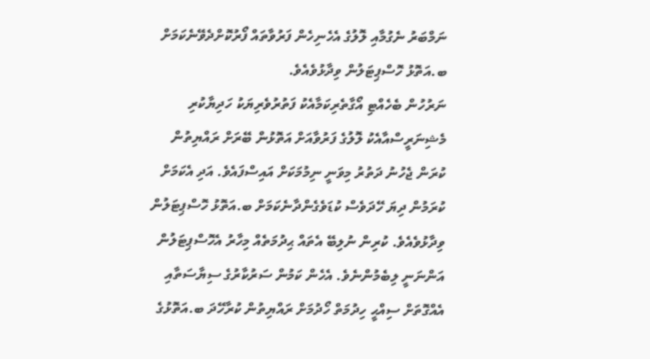ނަމްބަރު ނެގުމާއި ލޮލުގެ އެހެނިހެން ފަރުވާތައް ފޯރުކޮށްދެވޭނެކަމަށް ބ.އަތޮޅު ހޮސްޕިޓަލުން ވިދާޅުވެއެވެ.
ނަރުހުން ބެހެއްޓި އޯގާތެރިކަމާއެކު ފަތުރުވެރިޔަކު ހަދިޔާކުރި މެޝިނަރީސްއާއެކު ލޮލުގެ ފަރުވާއަށް އަތޮޅުން ބޭރަށް ރައްޔިތުން ކުރަން ޖެހުނު ދަތުރު މިވަނީ ނިމުމަކަށް އައިސްފައެވެ. އަދި އެކަމަށް ކުރަމުން ދިޔަ ހޭދަވެސް ކުޑަވެގެންދާނެކަމަށް ބ.އަތޮޅު ހޮސްޕިޓަލުން ވިދާޅުވެއެވެ. ކުރިން ނުލިބޭ އެތައް ޙިދުމަތެއް މިހާރު އެހޮސްޕިޓަލުން އަންނަނީ ލިބެމުންނެވެ. އެހެން ކަމުން ސަރުކާރުގެ ސިޔާސަތާއި އެއްގޮތަށް ސިއްޙީ ހިދުމަތް ހޯދުމަށް ރައްޔިތުން ކުރާހޭދަ ބ.އަތޮޅުގެ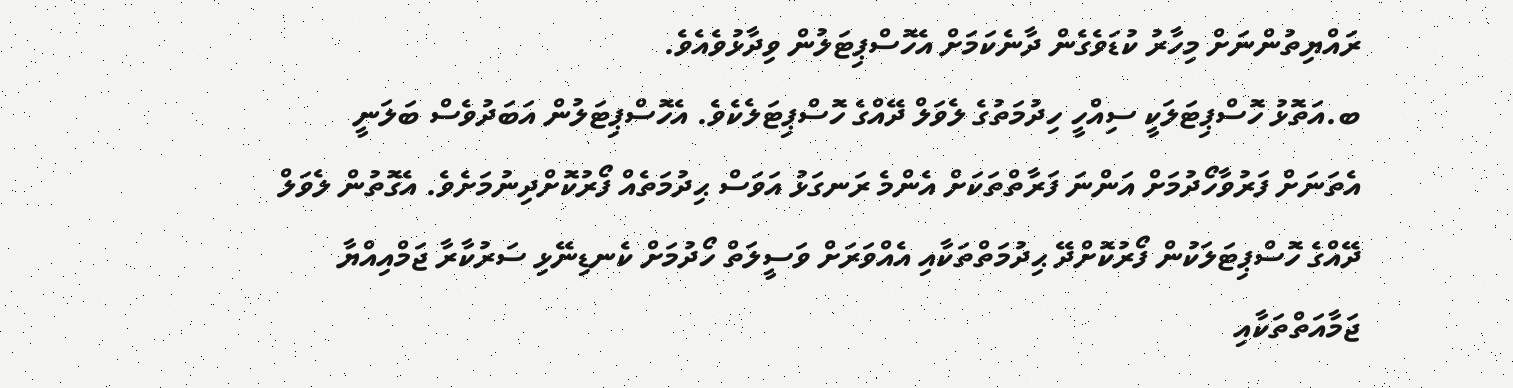ރައްޔިތުންނަށް މިހާރު ކުޑަވެގެން ދާނެކަމަށް އެހޮސްޕިޓަލުން ވިދާޅުވެއެވެ.
ބ.އަތޮޅު ހޮސްޕިޓަލަކީ ސިއްހީ ހިދުމަތުގެ ލެވަލް ދޭއްގެ ހޮސްޕިޓަލެކެވެ. އެހޮސްޕިޓަލުން އަބަދުވެސް ބަލަނީ އެތަނަށް ފަރުވާހޯދުމަށް އަންނަ ފަރާތްތަކަށް އެންމެ ރަނގަޅު އަވަސް ޙިދުމަތެއް ފޯރުކޮށްދިނުމަށެވެ. އެގޮތުން ލެވަލް ދޭއްގެ ހޮސްޕިޓަލަކުން ފޯރުކޮށްދޭ ޙިދުމަތްތަކާއި އެއްވަރަށް ވަސީލަތް ހޯދުމަށް ކެނޑިނޭޅި ސަރުކާރާ ޖަމްއިއްޔާ ޖަމާއަތްތަކާއި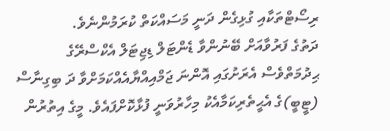ރިސޯޓްތަކާއި ގުޅިގެން ދަނީ މަސައްކަތް ކުރަމުންނެވެ.
ދަތުގެ ފަރުވާއަށް ބޭނުންވާ ޑެންޓަލް ޑިޖިޓަލް އެކްސްރޭގެ ޙިދުމަތްވެސް އެރަށުގައި އޮންނަ ޖަމްއިއްޔާއެއްކަމަށްވާ ދަ ބިގިނާސް (ޓީބީ)ގެ އެޙީތެރިކަމާއެކު މިހާރުވަނީ ފުޅާކޮށްފައެވެ. މީގެ އިތުރުން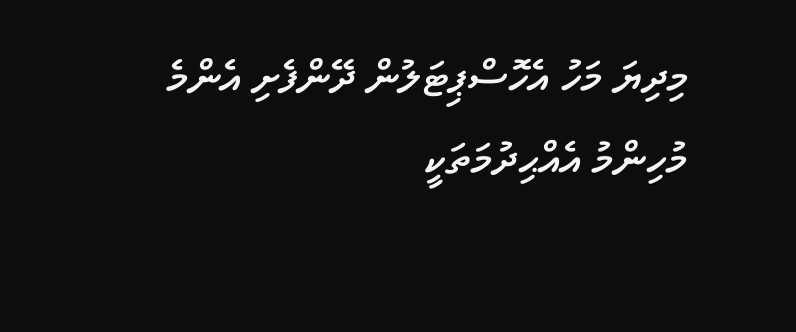މިދިޔަ މަހު އެހޮސްޕިޓަލުން ދޭންފެށި އެންމެ މުހިންމު އެއްޙިދުމަތަކީ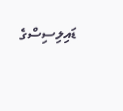ޑައިލިސިސްގެ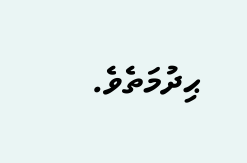ޙިދުމަތެވެ.